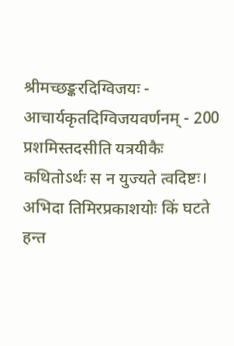श्रीमच्छङ्करदिग्विजयः - आचार्यकृतदिग्विजयवर्णनम् - 200
प्रशमिस्तदसीति यत्रयीकैः कथितोऽर्थः स न युज्यते त्वदिष्टः।
अभिदा तिमिरप्रकाशयोः किं घटते हन्त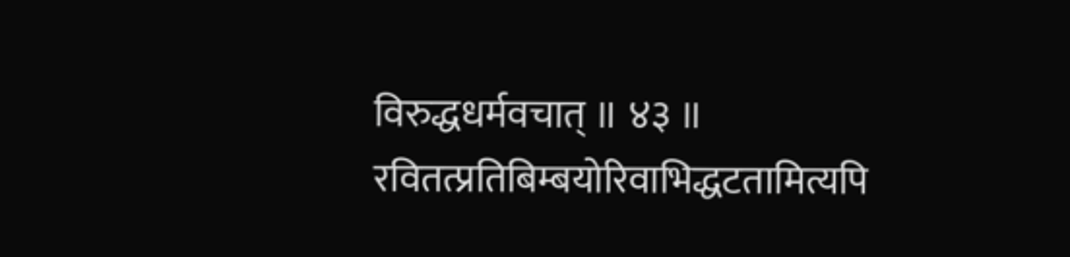विरुद्धधर्मवचात् ॥ ४३ ॥
रवितत्प्रतिबिम्बयोरिवाभिद्धटतामित्यपि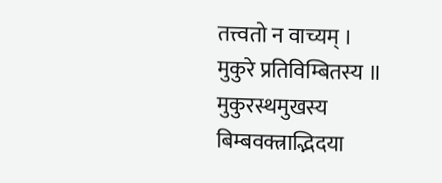तत्त्वतो न वाच्यम् ।
मुकुरे प्रतिविम्बितस्य ॥
मुकुरस्थमुखस्य बिम्बवक्त्राद्भिदया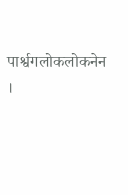पार्श्वगलोकलोकनेन ।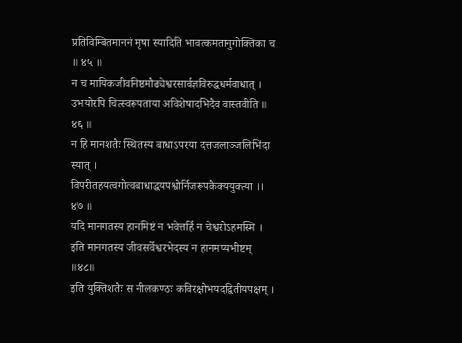प्रतिविम्बितमाननं मृषा स्यादिति भावत्कमतानुगोक्तिका च ॥ ४५ ॥
न च मायिकजीवनिष्ठमौढ्येश्वरसार्वज्ञविरुद्धधर्मवाधात् ।
उभयोरपि चित्स्वरूपताया अविशेषादभिदैव वास्तवीति ॥ ४६ ॥
न हि मानशतैः स्थितस्य बाधाऽपरया दत्तजलाञ्जलिभिंदा स्यात् ।
विपरीतहयत्वगोत्वबाधाद्धयपश्वोर्निजरूपकैक्ययुक्त्या ।। ४७ ॥
यदि मानगतस्य हानमिष्टं न भवेत्तर्हि न चेश्वरोऽहमस्मि ।
इति मानगतस्य जीवसर्वेश्वरभेदस्य न हानमप्यभीष्टम् ॥४८॥
इति युक्तिशतैः स नीलकण्ठः कविरक्षोभयदद्वितीयपक्षम् ।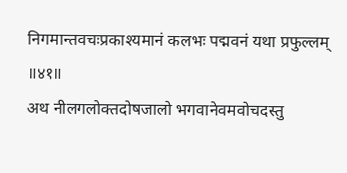निगमान्तवचःप्रकाश्यमानं कलभः पद्मवनं यथा प्रफुल्लम् ॥४१॥
अथ नीलगलोक्तदोषजालो भगवानेवमवोचदस्तु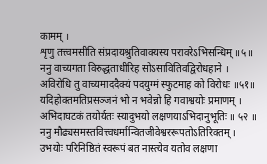कामम् ।
शृणु तत्त्वमसीति संप्रदायश्रुतिवाक्यस्य परावरेऽभिसन्धिम् ॥५॥
ननु वाच्यगता विरुद्धताधीरिह सोऽसावितिवद्विरोधहाने ।
अविरोधि तु वाच्यमाददैक्यं पदयुग्मं स्फुटमाह को विरोधः ॥५१॥
यदिहोक्तमतिप्रसञ्जनं भो न भवेन्नो हि गवाश्वयोः प्रमाणम् ।
अभिदाघटकं तयोर्यतः स्यादुभयो लक्षणयाऽभिदानुभूतिः ॥ ५२ ॥
ननु मौढ्यसमस्तवित्त्वधर्मान्वितजीवेश्वररूपतोऽतिरिक्तम् ।
उभयोः परिनिष्ठितं स्वरूपं बत नास्त्येव यतोव लक्षणा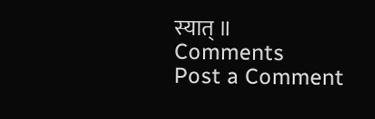स्यात् ॥
Comments
Post a Comment